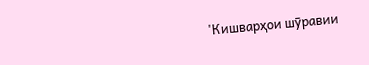'Кишварҳои шӯравии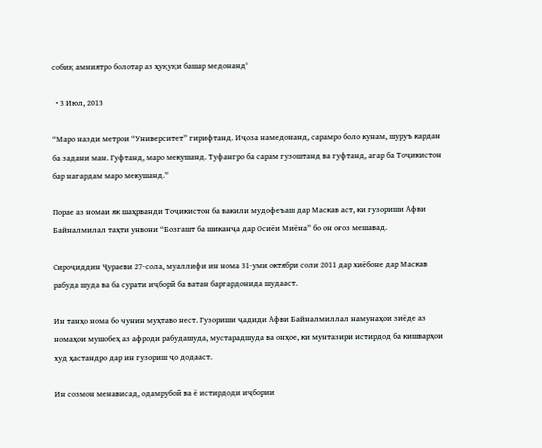собиқ амниятро болотар аз ҳуқуқи башар медонанд'

  • 3 Июл, 2013

“Маро назди метрои “Университет” гирифтанд. Иҷоза намедонанд, сарамро боло кунам, шуруъ кардан ба задани ман. Гуфтанд, маро мекушанд. Туфангро ба сарам гузоштанд ва гуфтанд, агар ба Тоҷикистон бар нагардам маро мекушанд.”

Порае аз номаи як шаҳрванди Тоҷикистон ба вакили мудофеъаш дар Маскав аст, ки гузориши Афви Байналмилал таҳти унвони “Бозгашт ба шиканҷа дар Осиёи Миёна” бо он оғоз мешавад.

Сироҷиддин Ҷураеви 27-сола, муаллифи ин нома 31-уми октябри соли 2011 дар хиёбоне дар Маскав рабуда шуда ва ба сурати иҷборӣ ба ватан баргардонида шудааст.

Ин танҳо нома бо чунин муҳтаво нест. Гузориши ҷадиди Афви Байналмиллал намунаҳои зиёде аз номаҳои мушобеҳ аз афроди рабудашуда, мустарадшуда ва онҳое, ки мунтазири истирдод ба кишварҳои худ ҳастандро дар ин гузориш ҷо додааст.

Ин созмон менависад, одамрубоӣ ва ё истирдоди иҷбории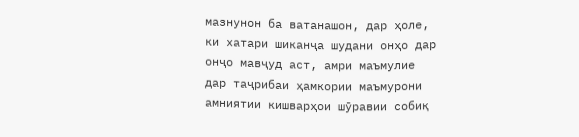мазнунон ба ватанашон, дар ҳоле, ки хатари шиканҷа шудани онҳо дар онҷо мавҷуд аст, амри маъмулие дар таҷрибаи ҳамкории маъмурони амниятии кишварҳои шӯравии собиқ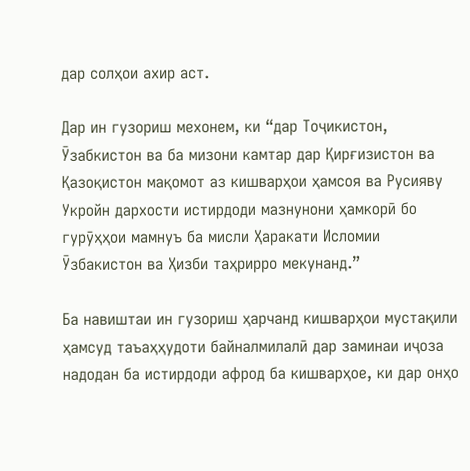дар солҳои ахир аст.

Дар ин гузориш мехонем, ки “дар Тоҷикистон, Ӯзабкистон ва ба мизони камтар дар Қирғизистон ва Қазоқистон мақомот аз кишварҳои ҳамсоя ва Русияву Укройн дархости истирдоди мазнунони ҳамкорӣ бо гурӯҳҳои мамнуъ ба мисли Ҳаракати Исломии Ӯзбакистон ва Ҳизби таҳрирро мекунанд.”

Ба навиштаи ин гузориш ҳарчанд кишварҳои мустақили ҳамсуд таъаҳҳудоти байналмилалӣ дар заминаи иҷоза надодан ба истирдоди афрод ба кишварҳое, ки дар онҳо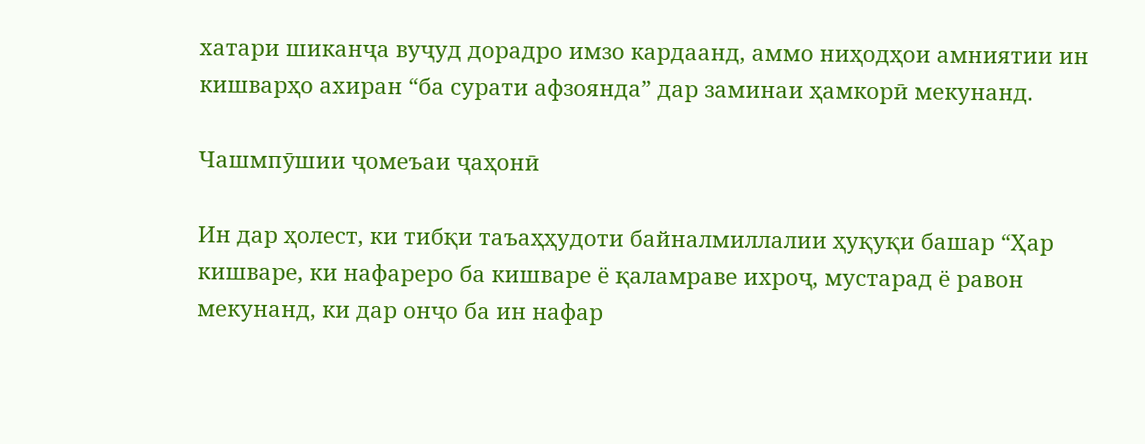хатари шиканҷа вуҷуд дорадро имзо кардаанд, аммо ниҳодҳои амниятии ин кишварҳо ахиран “ба сурати афзоянда” дар заминаи ҳамкорӣ мекунанд.

Чашмпӯшии ҷомеъаи ҷаҳонӣ

Ин дар ҳолест, ки тибқи таъаҳҳудоти байналмиллалии ҳуқуқи башар “Ҳар кишваре, ки нафареро ба кишваре ё қаламраве ихроҷ, мустарад ё равон мекунанд, ки дар онҷо ба ин нафар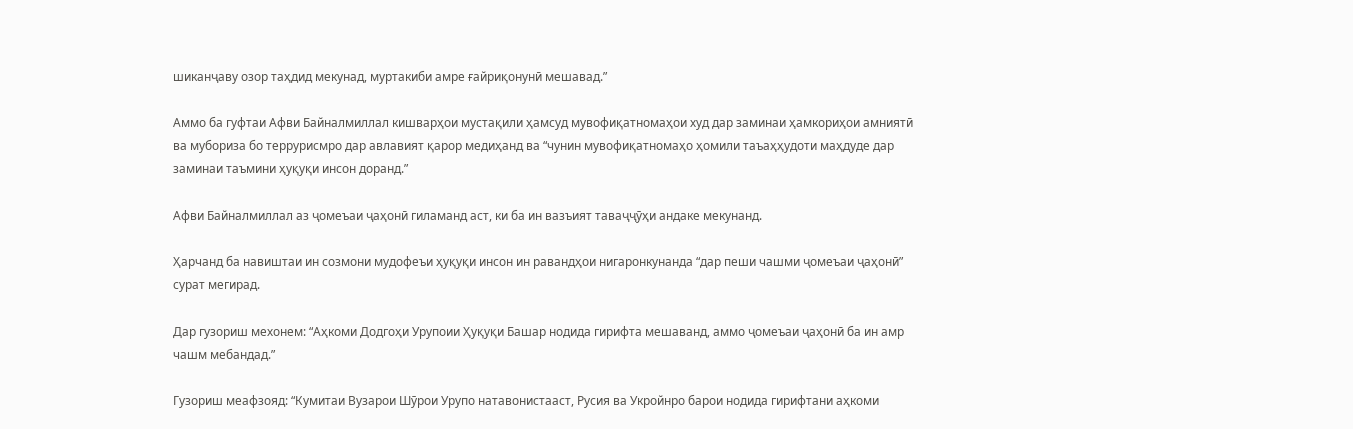шиканҷаву озор таҳдид мекунад, муртакиби амре ғайриқонунӣ мешавад.”

Аммо ба гуфтаи Афви Байналмиллал кишварҳои мустақили ҳамсуд мувофиқатномаҳои худ дар заминаи ҳамкориҳои амниятӣ ва мубориза бо террурисмро дар авлавият қарор медиҳанд ва “чунин мувофиқатномаҳо ҳомили таъаҳҳудоти маҳдуде дар заминаи таъмини ҳуқуқи инсон доранд.”

Афви Байналмиллал аз ҷомеъаи ҷаҳонӣ гиламанд аст, ки ба ин вазъият таваҷҷӯҳи андаке мекунанд.

Ҳарчанд ба навиштаи ин созмони мудофеъи ҳуқуқи инсон ин равандҳои нигаронкунанда “дар пеши чашми ҷомеъаи ҷаҳонӣ” сурат мегирад.

Дар гузориш мехонем: “Аҳкоми Додгоҳи Урупоии Ҳуқуқи Башар нодида гирифта мешаванд, аммо ҷомеъаи ҷаҳонӣ ба ин амр чашм мебандад.”

Гузориш меафзояд: “Кумитаи Вузарои Шӯрои Урупо натавонистааст, Русия ва Укройнро барои нодида гирифтани аҳкоми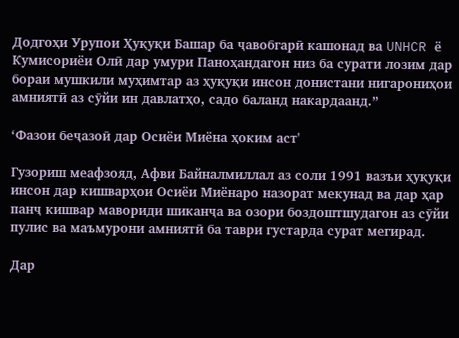Додгоҳи Урупои Ҳуқуқи Башар ба ҷавобгарӣ кашонад ва UNHCR ё Кумисориёи Олӣ дар умури Паноҳандагон низ ба сурати лозим дар бораи мушкили муҳимтар аз ҳуқуқи инсон донистани нигарониҳои амниятӣ аз сӯйи ин давлатҳо, садо баланд накардаанд.”

‘Фазои беҷазоӣ дар Осиёи Миёна ҳоким аст'

Гузориш меафзояд, Афви Байналмиллал аз соли 1991 вазъи ҳуқуқи инсон дар кишварҳои Осиёи Миёнаро назорат мекунад ва дар ҳар панҷ кишвар мавориди шиканҷа ва озори боздоштшудагон аз сӯйи пулис ва маъмурони амниятӣ ба таври густарда сурат мегирад.

Дар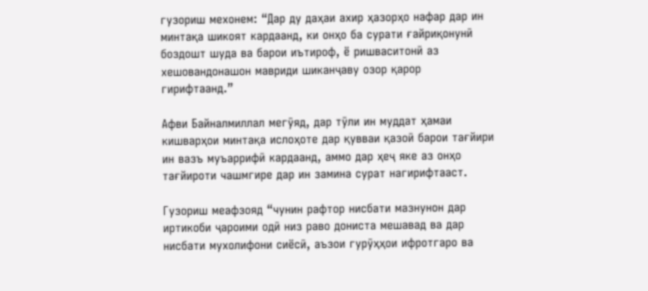гузориш мехонем: “Дар ду даҳаи ахир ҳазорҳо нафар дар ин минтақа шикоят кардаанд, ки онҳо ба сурати ғайриқонунӣ боздошт шуда ва барои иътироф, ё ришваситонӣ аз хешовандонашон мавриди шиканҷаву озор қарор гирифтаанд.”

Афви Байналмиллал мегӯяд, дар тӯли ин муддат ҳамаи кишварҳои минтақа ислоҳоте дар қувваи қазоӣ барои тағйири ин вазъ муъаррифӣ кардаанд, аммо дар ҳеҷ яке аз онҳо тағйироти чашмгире дар ин замина сурат нагирифтааст.

Гузориш меафзояд “чунин рафтор нисбати мазнунон дар иртикоби ҷароими одӣ низ раво дониста мешавад ва дар нисбати мухолифони сиёсӣ, аъзои гурӯҳҳои ифротгаро ва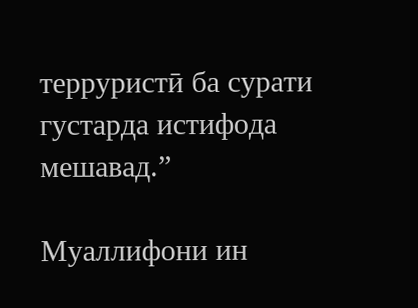терруристӣ ба сурати густарда истифода мешавад.”

Муаллифони ин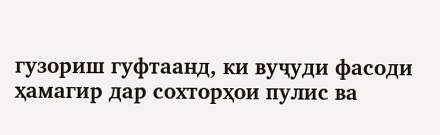гузориш гуфтаанд, ки вуҷуди фасоди ҳамагир дар сохторҳои пулис ва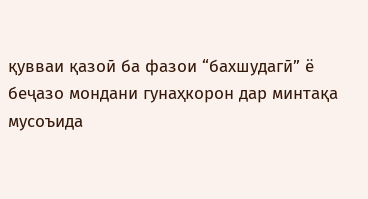қувваи қазоӣ ба фазои “бахшудагӣ” ё беҷазо мондани гунаҳкорон дар минтақа мусоъида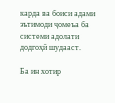карда ва боиси адами эътимоди ҷомеъа ба системи адолати додгоҳӣ шудааст.

Ба ин хотир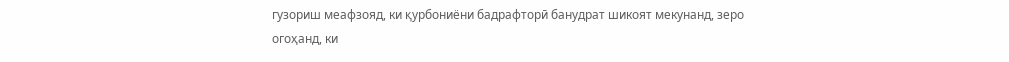гузориш меафзояд, ки қурбониёни бадрафторӣ банудрат шикоят мекунанд, зеро огоҳанд, ки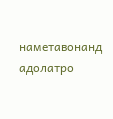наметавонанд адолатро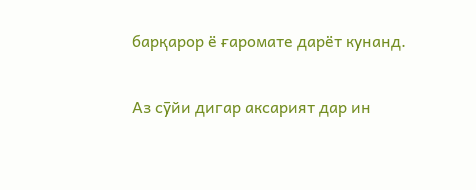барқарор ё ғаромате дарёт кунанд.

Аз сӯйи дигар аксарият дар ин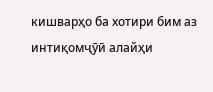кишварҳо ба хотири бим аз интиқомҷӯӣ алайҳи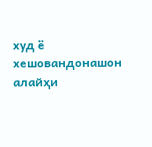худ ё хешовандонашон алайҳи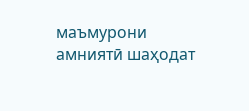маъмурони амниятӣ шаҳодат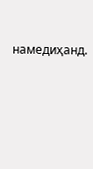намедиҳанд.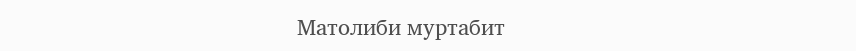Матолиби муртабит